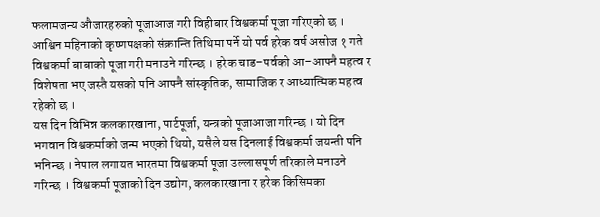फलामजन्य औजारहरुको पूजाआज गरी विहीबार विश्वकर्मा पूजा गरिएको छ । आश्विन महिनाको कृष्णपक्षको संक्रान्ति तिथिमा पर्ने यो पर्व हरेक वर्ष असोज १ गते विश्वकर्मा बाबाको पूजा गरी मनाउने गरिन्छ । हरेक चाड–पर्वको आ–आफ्नै महत्व र विशेषता भए जस्तै यसको पनि आफ्नै सांस्कृतिक, सामाजिक र आध्यात्मिक महत्व रहेको छ ।
यस दिन विभिन्न कलकारखाना, पार्टपूर्जा, यन्त्रको पूजाआजा गरिन्छ । यो दिन भगवान विश्वकर्माको जन्म भएको थियो, यसैले यस दिनलाई विश्वकर्मा जयन्ती पनि भनिन्छ । नेपाल लगायत भारतमा विश्वकर्मा पूजा उल्लासपूर्ण तरिकाले मनाउने गरिन्छ । विश्वकर्मा पूजाको दिन उद्योग, कलकारखाना र हरेक किसिमका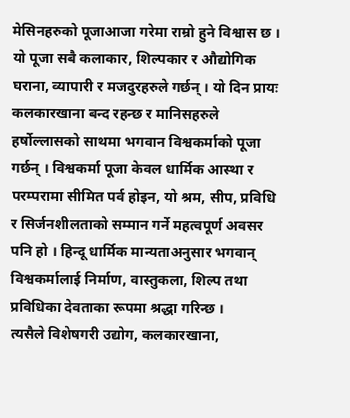मेसिनहरुको पूजाआजा गरेमा राम्रो हुने विश्वास छ । यो पूजा सबै कलाकार, शिल्पकार र औद्योगिक घराना, व्यापारी र मजदुरहरुले गर्छन् । यो दिन प्रायः कलकारखाना बन्द रहन्छ र मानिसहरुले हर्षोल्लासको साथमा भगवान विश्वकर्माको पूजा गर्छन् । विश्वकर्मा पूजा केवल धार्मिक आस्था र परम्परामा सीमित पर्व होइन, यो श्रम, सीप, प्रविधि र सिर्जनशीलताको सम्मान गर्ने महत्वपूर्ण अवसर पनि हो । हिन्दू धार्मिक मान्यताअनुसार भगवान् विश्वकर्मालाई निर्माण, वास्तुकला, शिल्प तथा प्रविधिका देवताका रूपमा श्रद्धा गरिन्छ ।
त्यसैले विशेषगरी उद्योग, कलकारखाना,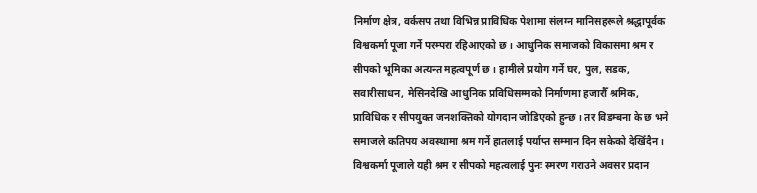निर्माण क्षेत्र, वर्कसप तथा विभिन्न प्राविधिक पेशामा संलग्न मानिसहरूले श्रद्धापूर्वक विश्वकर्मा पूजा गर्ने परम्परा रहिआएको छ । आधुनिक समाजको विकासमा श्रम र सीपको भूमिका अत्यन्त महत्वपूर्ण छ । हामीले प्रयोग गर्ने घर, पुल, सडक, सवारीसाधन, मेसिनदेखि आधुनिक प्रविधिसम्मको निर्माणमा हजारौँ श्रमिक, प्राविधिक र सीपयुक्त जनशक्तिको योगदान जोडिएको हुन्छ । तर विडम्बना के छ भने समाजले कतिपय अवस्थामा श्रम गर्ने हातलाई पर्याप्त सम्मान दिन सकेको देखिँदैन । विश्वकर्मा पूजाले यही श्रम र सीपको महत्वलाई पुनः स्मरण गराउने अवसर प्रदान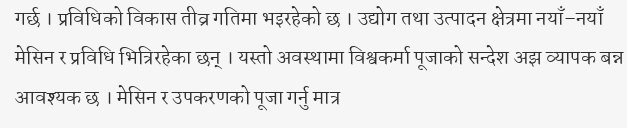गर्छ । प्रविधिको विकास तीव्र गतिमा भइरहेको छ । उद्योग तथा उत्पादन क्षेत्रमा नयाँ–नयाँ मेसिन र प्रविधि भित्रिरहेका छन् । यस्तो अवस्थामा विश्वकर्मा पूजाको सन्देश अझ व्यापक बन्न आवश्यक छ । मेसिन र उपकरणको पूजा गर्नु मात्र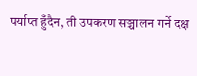पर्याप्त हुँदैन, ती उपकरण सञ्चालन गर्ने दक्ष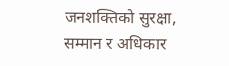जनशक्तिको सुरक्षा, सम्मान र अधिकार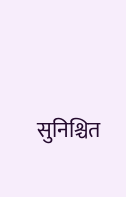सुनिश्चित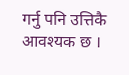गर्नु पनि उत्तिकै आवश्यक छ ।